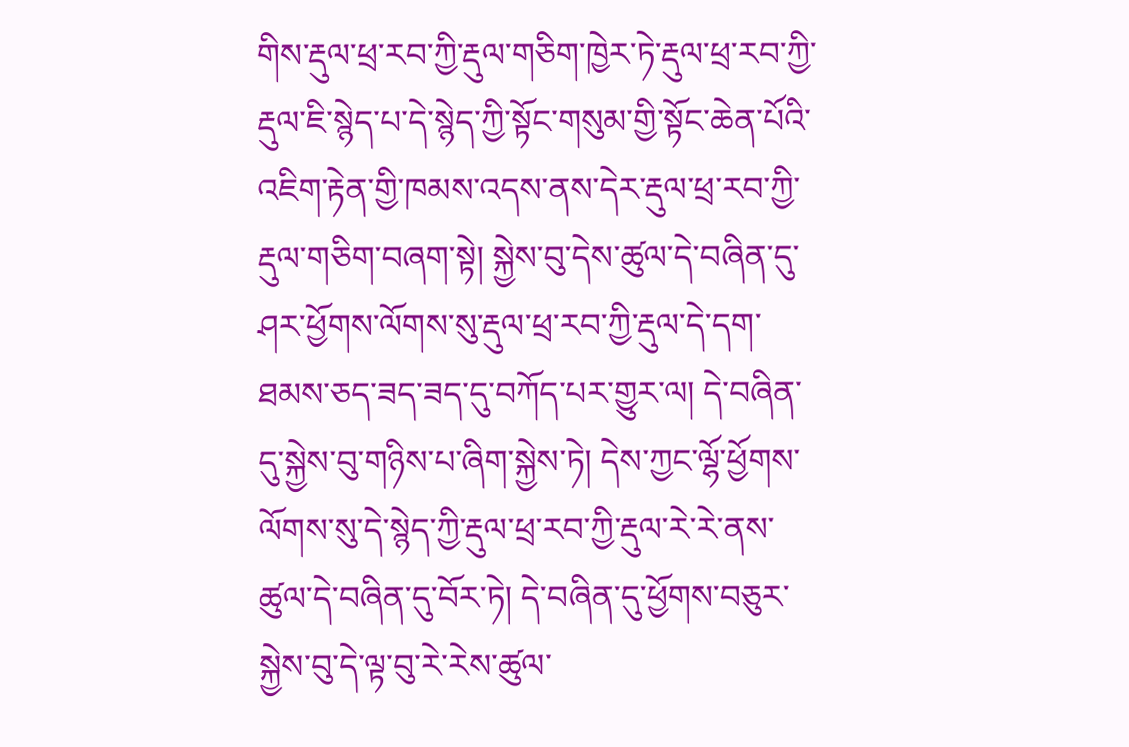གིས་རྡུལ་ཕྲ་རབ་ཀྱི་རྡུལ་གཅིག་ཁྱེར་ཏེ་རྡུལ་ཕྲ་རབ་ཀྱི་རྡུལ་ཇི་སྙེད་པ་དེ་སྙེད་ཀྱི་སྟོང་གསུམ་གྱི་སྟོང་ཆེན་པོའི་འཇིག་རྟེན་གྱི་ཁམས་འདས་ནས་དེར་རྡུལ་ཕྲ་རབ་ཀྱི་རྡུལ་གཅིག་བཞག་སྟེ། སྐྱེས་བུ་དེས་ཚུལ་དེ་བཞིན་དུ་ཤར་ཕྱོགས་ལོགས་སུ་རྡུལ་ཕྲ་རབ་ཀྱི་རྡུལ་དེ་དག་ཐམས་ཅད་ཟད་ཟད་དུ་བཀོད་པར་གྱུར་ལ། དེ་བཞིན་དུ་སྐྱེས་བུ་གཉིས་པ་ཞིག་སྐྱེས་ཏེ། དེས་ཀྱང་ལྷོ་ཕྱོགས་ལོགས་སུ་དེ་སྙེད་ཀྱི་རྡུལ་ཕྲ་རབ་ཀྱི་རྡུལ་རེ་རེ་ནས་ཚུལ་དེ་བཞིན་དུ་བོར་ཏེ། དེ་བཞིན་དུ་ཕྱོགས་བཅུར་སྐྱེས་བུ་དེ་ལྟ་བུ་རེ་རེས་ཚུལ་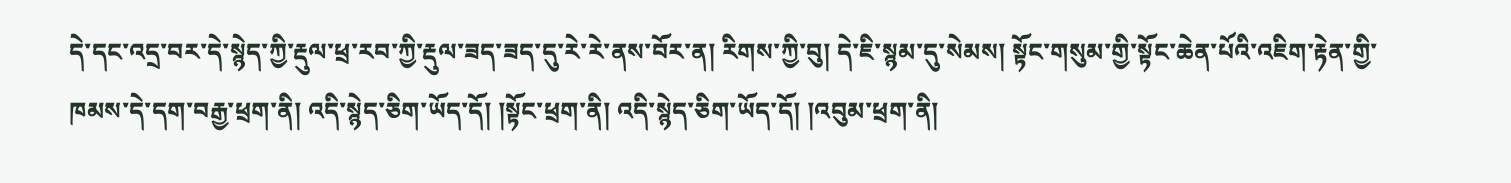དེ་དང་འདྲ་བར་དེ་སྙེད་ཀྱི་རྡུལ་ཕྲ་རབ་ཀྱི་རྡུལ་ཟད་ཟད་དུ་རེ་རེ་ནས་བོར་ན། རིགས་ཀྱི་བུ། དེ་ཇི་སྙམ་དུ་སེམས། སྟོང་གསུམ་གྱི་སྟོང་ཆེན་པོའི་འཇིག་རྟེན་གྱི་ཁམས་དེ་དག་བརྒྱ་ཕྲག་ནི། འདི་སྙེད་ཅིག་ཡོད་དོ། །སྟོང་ཕྲག་ནི། འདི་སྙེད་ཅིག་ཡོད་དོ། །འབུམ་ཕྲག་ནི།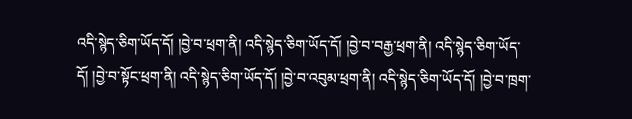འདི་སྙེད་ཅིག་ཡོད་དོ། །བྱེ་བ་ཕྲག་ནི། འདི་སྙེད་ཅིག་ཡོད་དོ། །བྱེ་བ་བརྒྱ་ཕྲག་ནི། འདི་སྙེད་ཅིག་ཡོད་དོ། །བྱེ་བ་སྟོང་ཕྲག་ནི། འདི་སྙེད་ཅིག་ཡོད་དོ། །བྱེ་བ་འབུམ་ཕྲག་ནི། འདི་སྙེད་ཅིག་ཡོད་དོ། །བྱེ་བ་ཁྲག་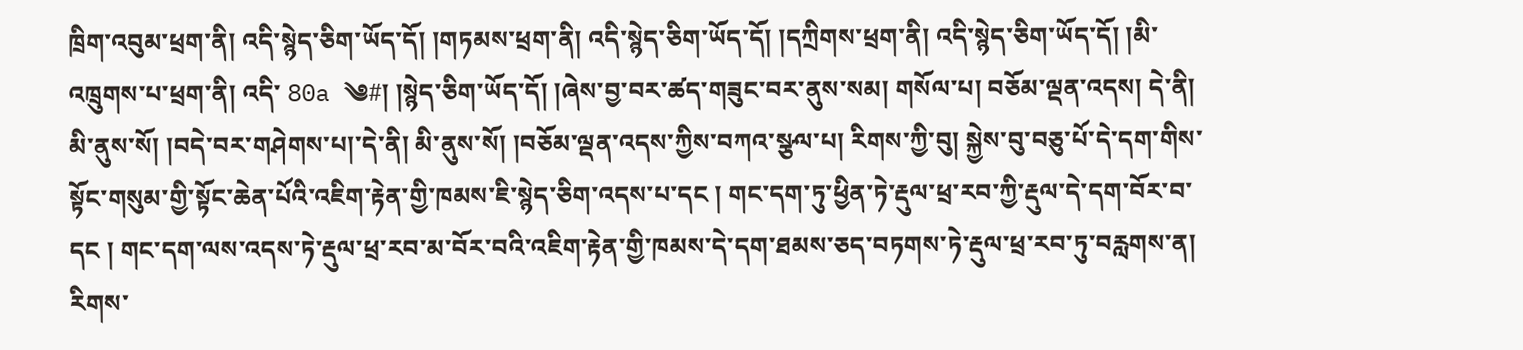ཁྲིག་འབུམ་ཕྲག་ནི། འདི་སྙེད་ཅིག་ཡོད་དོ། །གཏམས་ཕྲག་ནི། འདི་སྙེད་ཅིག་ཡོད་དོ། །དཀྲིགས་ཕྲག་ནི། འདི་སྙེད་ཅིག་ཡོད་དོ། །མི་འཁྲུགས་པ་ཕྲག་ནི། འདི་ 80a ༄#། །སྙེད་ཅིག་ཡོད་དོ། །ཞེས་བྱ་བར་ཚད་གཟུང་བར་ནུས་སམ། གསོལ་པ། བཅོམ་ལྡན་འདས། དེ་ནི། མི་ནུས་སོ། །བདེ་བར་གཤེགས་པ།་དེ་ནི། མི་ནུས་སོ། །བཅོམ་ལྡན་འདས་ཀྱིས་བཀའ་སྩལ་པ། རིགས་ཀྱི་བུ། སྐྱེས་བུ་བཅུ་པོ་དེ་དག་གིས་སྟོང་གསུམ་གྱི་སྟོང་ཆེན་པོའི་འཇིག་རྟེན་གྱི་ཁམས་ཇི་སྙེད་ཅིག་འདས་པ་དང ། གང་དག་ཏུ་ཕྱིན་ཏེ་རྡུལ་ཕྲ་རབ་ཀྱི་རྡུལ་དེ་དག་བོར་བ་དང ། གང་དག་ལས་འདས་ཏེ་རྡུལ་ཕྲ་རབ་མ་བོར་བའི་འཇིག་རྟེན་གྱི་ཁམས་དེ་དག་ཐམས་ཅད་བཏགས་ཏེ་རྡུལ་ཕྲ་རབ་ཏུ་བརླགས་ན། རིགས་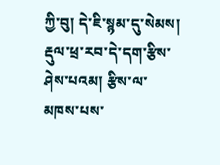ཀྱི་བུ། དེ་ཇི་སྙམ་དུ་སེམས། རྡུལ་ཕྲ་རབ་དེ་དག་རྩིས་ཤེས་པའམ། རྩིས་ལ་མཁས་པས་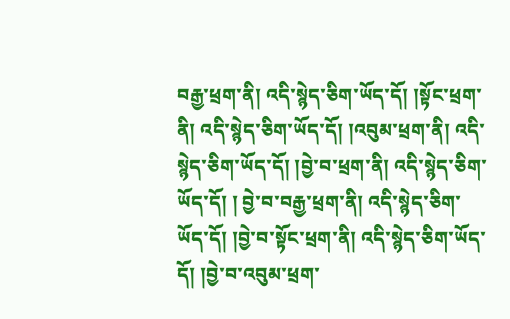བརྒྱ་ཕྲག་ནི། འདི་སྙེད་ཅིག་ཡོད་དོ། །སྟོང་ཕྲག་ནི། འདི་སྙེད་ཅིག་ཡོད་དོ། །འབུམ་ཕྲག་ནི། འདི་སྙེད་ཅིག་ཡོད་དོ། །བྱེ་བ་ཕྲག་ནི། འདི་སྙེད་ཅིག་ཡོད་དོ། ། བྱེ་བ་བརྒྱ་ཕྲག་ནི། འདི་སྙེད་ཅིག་ཡོད་དོ། །བྱེ་བ་སྟོང་ཕྲག་ནི། འདི་སྙེད་ཅིག་ཡོད་དོ། །བྱེ་བ་འབུམ་ཕྲག་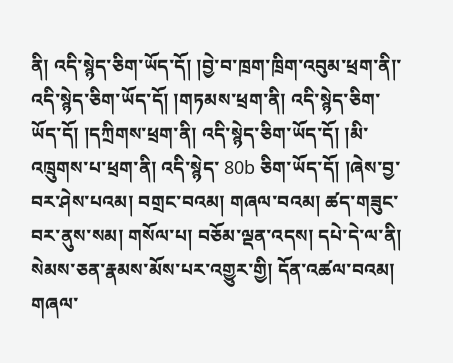ནི། འདི་སྙེད་ཅིག་ཡོད་དོ། །བྱེ་བ་ཁྲག་ཁྲིག་འབུམ་ཕྲག་ནི།་འདི་སྙེད་ཅིག་ཡོད་དོ། །གཏམས་ཕྲག་ནི། འདི་སྙེད་ཅིག་ཡོད་དོ། །དཀྲིགས་ཕྲག་ནི། འདི་སྙེད་ཅིག་ཡོད་དོ། །མི་འཁྲུགས་པ་ཕྲག་ནི། འདི་སྙེད་ 80b ཅིག་ཡོད་དོ། །ཞེས་བྱ་བར་ཤེས་པའམ། བགྲང་བའམ། གཞལ་བའམ། ཚད་གཟུང་བར་ནུས་སམ། གསོལ་པ། བཅོམ་ལྡན་འདས། དཔེ་དེ་ལ་ནི། སེམས་ཅན་རྣམས་མོས་པར་འགྱུར་གྱི། དོན་འཚལ་བའམ། གཞལ་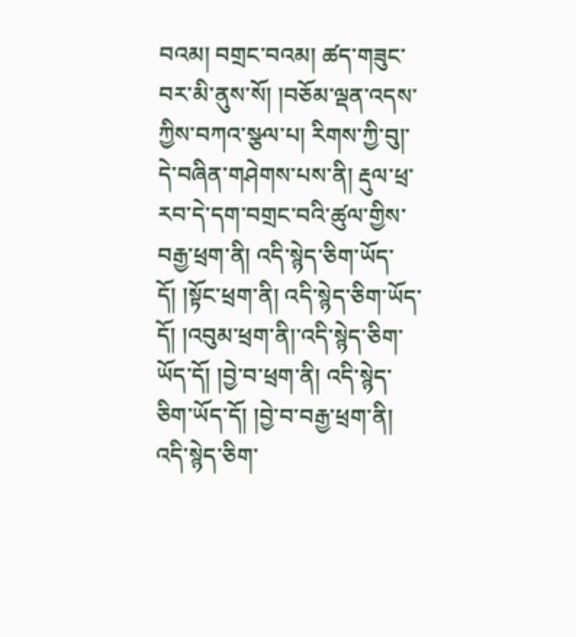བའམ། བགྲང་བའམ། ཚད་གཟུང་བར་མི་ནུས་སོ། །བཅོམ་ལྡན་འདས་ཀྱིས་བཀའ་སྩལ་པ། རིགས་ཀྱི་བུ།་དེ་བཞིན་གཤེགས་པས་ནི། རྡུལ་ཕྲ་རབ་དེ་དག་བགྲང་བའི་ཚུལ་གྱིས་བརྒྱ་ཕྲག་ནི། འདི་སྙེད་ཅིག་ཡོད་དོ། །སྟོང་ཕྲག་ནི། འདི་སྙེད་ཅིག་ཡོད་དོ། །འབུམ་ཕྲག་ནི།་འདི་སྙེད་ཅིག་ཡོད་དོ། །བྱེ་བ་ཕྲག་ནི། འདི་སྙེད་ཅིག་ཡོད་དོ། །བྱེ་བ་བརྒྱ་ཕྲག་ནི། འདི་སྙེད་ཅིག་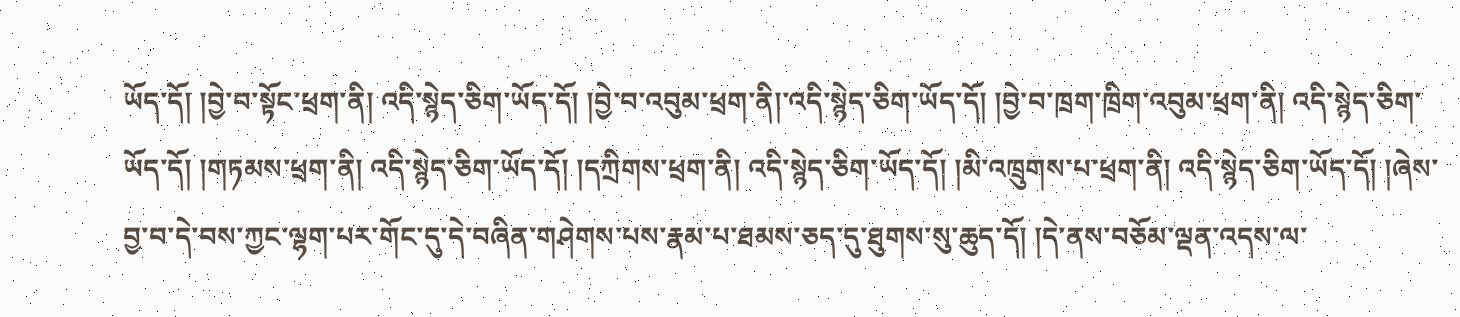ཡོད་དོ། །བྱེ་བ་སྟོང་ཕྲག་ནི། འདི་སྙེད་ཅིག་ཡོད་དོ། །བྱེ་བ་འབུམ་ཕྲག་ནི།་འདི་སྙེད་ཅིག་ཡོད་དོ། །བྱེ་བ་ཁྲག་ཁྲིག་འབུམ་ཕྲག་ནི། འདི་སྙེད་ཅིག་ཡོད་དོ། །གཏམས་ཕྲག་ནི། འདི་སྙེད་ཅིག་ཡོད་དོ། །དཀྲིགས་ཕྲག་ནི། འདི་སྙེད་ཅིག་ཡོད་དོ། །མི་འཁྲུགས་པ་ཕྲག་ནི། འདི་སྙེད་ཅིག་ཡོད་དོ། །ཞེས་བྱ་བ་དེ་བས་ཀྱང་ལྷག་པར་གོང་དུ་དེ་བཞིན་གཤེགས་པས་རྣམ་པ་ཐམས་ཅད་དུ་ཐུགས་སུ་ཆུད་དོ། །དེ་ནས་བཅོམ་ལྡན་འདས་ལ་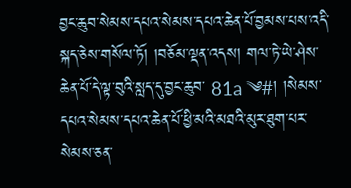བྱང་ཆུབ་སེམས་དཔའ་སེམས་དཔའ་ཆེན་པོ་བྱམས་པས་འདི་སྐད་ཅེས་གསོལ་ཏོ། །བཅོམ་ལྡན་འདས། གལ་ཏེ་ཡེ་ཤེས་ཆེན་པོ་དེ་ལྟ་བུའི་སླད་དུ་བྱང་ཆུབ་ 81a ༄#། །སེམས་དཔའ་སེམས་དཔའ་ཆེན་པོ་ཕྱི་མའི་མཐའི་མུར་ཐུག་པར་སེམས་ཅན་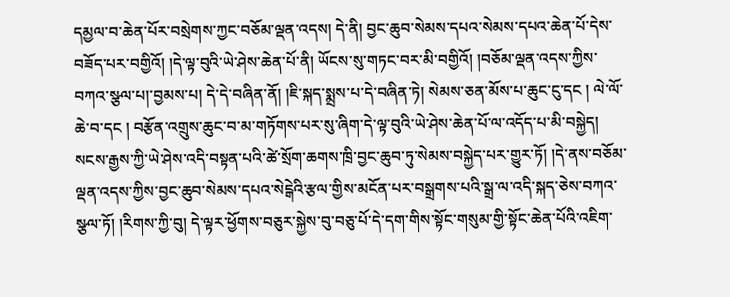དམྱལ་བ་ཆེན་པོར་བསྲེགས་ཀྱང་བཅོམ་ལྡན་འདས། དེ་ནི། བྱང་ཆུབ་སེམས་དཔའ་སེམས་དཔའ་ཆེན་པོ་དེས་བཟོད་པར་བགྱིའོ། །དེ་ལྟ་བུའི་ཡེ་ཤེས་ཆེན་པོ་ནི། ཡོངས་སུ་གཏང་བར་མི་བགྱིའོ། །བཅོམ་ལྡན་འདས་ཀྱིས་བཀའ་སྩལ་པ།་བྱམས་པ། དེ་དེ་བཞིན་ནོ། །ཇི་སྐད་སྨྲས་པ་དེ་བཞིན་ཏེ། སེམས་ཅན་མོས་པ་ཆུང་ངུ་དང ། ལེ་ལོ་ཆེ་བ་དང ། བརྩོན་འགྲུས་ཆུང་བ་མ་གཏོགས་པར་སུ་ཞིག་དེ་ལྟ་བུའི་ཡེ་ཤེས་ཆེན་པོ་ལ་འདོད་པ་མི་བསྐྱེད། སངས་རྒྱས་ཀྱི་ཡེ་ཤེས་འདི་བསྟན་པའི་ཚེ་སྲོག་ཆགས་ཁྲི་བྱང་ཆུབ་ཏུ་སེམས་བསྐྱེད་པར་གྱུར་ཏོ། །དེ་ནས་བཅོམ་ལྡན་འདས་ཀྱིས་བྱང་ཆུབ་སེམས་དཔའ་སེངྒེའི་རྩལ་གྱིས་མངོན་པར་བསྒྲགས་པའི་སྒྲ་ལ་འདི་སྐད་ཅེས་བཀའ་སྩལ་ཏོ། །རིགས་ཀྱི་བུ། དེ་ལྟར་ཕྱོགས་བཅུར་སྐྱེས་བུ་བཅུ་པོ་དེ་དག་གིས་སྟོང་གསུམ་གྱི་སྟོང་ཆེན་པོའི་འཇིག་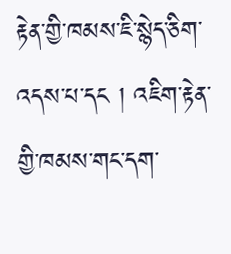རྟེན་གྱི་ཁམས་ཇི་སྙེད་ཅིག་འདས་པ་དང ། འཇིག་རྟེན་གྱི་ཁམས་གང་དག་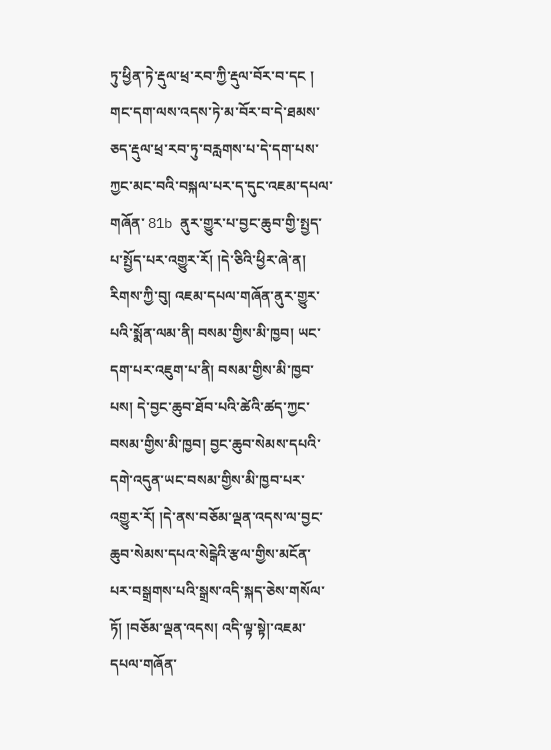ཏུ་ཕྱིན་ཏེ་རྡུལ་ཕྲ་རབ་ཀྱི་རྡུལ་བོར་བ་དང ། གང་དག་ལས་འདས་ཏེ་མ་བོར་བ་དེ་ཐམས་ཅད་རྡུལ་ཕྲ་རབ་ཏུ་བརླགས་པ་དེ་དག་པས་ཀྱང་མང་བའི་བསྐལ་པར་ད་དུང་འཇམ་དཔལ་གཞོན་ 81b ནུར་གྱུར་པ་བྱང་ཆུབ་གྱི་སྤྱད་པ་སྤྱོད་པར་འགྱུར་རོ། །དེ་ཅིའི་ཕྱིར་ཞེ་ན། རིགས་ཀྱི་བུ། འཇམ་དཔལ་གཞོན་ནུར་གྱུར་པའི་སྨོན་ལམ་ནི། བསམ་གྱིས་མི་ཁྱབ། ཡང་དག་པར་འཇུག་པ་ནི། བསམ་གྱིས་མི་ཁྱབ་པས། དེ་བྱང་ཆུབ་ཐོབ་པའི་ཚེའི་ཚད་ཀྱང་བསམ་གྱིས་མི་ཁྱབ། བྱང་ཆུབ་སེམས་དཔའི་དགེ་འདུན་ཡང་བསམ་གྱིས་མི་ཁྱབ་པར་འགྱུར་རོ། །དེ་ནས་བཅོམ་ལྡན་འདས་ལ་བྱང་ཆུབ་སེམས་དཔའ་སེངྒེའི་རྩལ་གྱིས་མངོན་པར་བསྒྲགས་པའི་སྒྲས་འདི་སྐད་ཅེས་གསོལ་ཏོ། །བཅོམ་ལྡན་འདས། འདི་ལྟ་སྟེ།་འཇམ་དཔལ་གཞོན་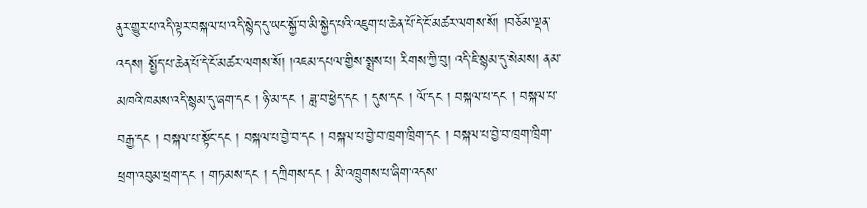ནུར་གྱུར་པ་འདི་ལྟར་བསྐལ་པ་འདི་སྙེད་དུ་ཡང་སྐྱོ་བ་མི་སྐྱེད་པའི་འཇུག་པ་ཆེན་པོ་དེ་ངོ་མཚར་ལགས་སོ། །བཅོམ་ལྡན་འདས། སྤྱོད་པ་ཆེན་པོ་དེ་ངོ་མཚར་ལགས་སོ། །འཇམ་དཔལ་གྱིས་སྨྲས་པ། རིགས་ཀྱི་བུ། འདི་ཇི་སྙམ་དུ་སེམས། ནམ་མཁའི་ཁམས་འདི་སྙམ་དུ་ཞག་དང ། ཉི་མ་དང ། ཟླ་བ་ཕྱེད་དང ། དུས་དང ། ལོ་དང ། བསྐལ་པ་དང ། བསྐལ་པ་བརྒྱ་དང ། བསྐལ་པ་སྟོང་དང ། བསྐལ་པ་བྱེ་བ་དང ། བསྐལ་པ་བྱེ་བ་ཁྲག་ཁྲིག་དང ། བསྐལ་པ་བྱེ་བ་ཁྲག་ཁྲིག་ཕྲག་འབུམ་ཕྲག་དང ། གཏམས་དང ། དཀྲིགས་དང ། མི་འཁྲུགས་པ་ཞིག་འདས་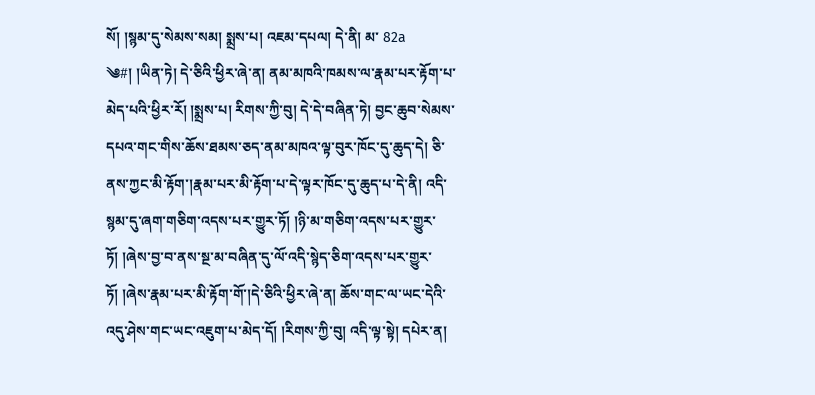སོ། །སྙམ་དུ་སེམས་སམ། སྨྲས་པ། འཇམ་དཔལ། དེ་ནི། མ་ 82a ༄#། །ཡིན་ཏེ། དེ་ཅིའི་ཕྱིར་ཞེ་ན། ནམ་མཁའི་ཁམས་ལ་རྣམ་པར་རྟོག་པ་མེད་པའི་ཕྱིར་རོ། །སྨྲས་པ། རིགས་ཀྱི་བུ། དེ་དེ་བཞིན་ཏེ། བྱང་ཆུབ་སེམས་དཔའ་གང་གིས་ཆོས་ཐམས་ཅད་ནམ་མཁའ་ལྟ་བུར་ཁོང་དུ་ཆུད་དེ། ཅི་ནས་ཀྱང་མི་རྟོག་།རྣམ་པར་མི་རྟོག་པ་དེ་ལྟར་ཁོང་དུ་ཆུད་པ་དེ་ནི། འདི་སྙམ་དུ་ཞག་གཅིག་འདས་པར་གྱུར་ཏོ། །ཉི་མ་གཅིག་འདས་པར་གྱུར་ཏོ། །ཞེས་བྱ་བ་ནས་སྔ་མ་བཞིན་དུ་ལོ་འདི་སྙེད་ཅིག་འདས་པར་གྱུར་ཏོ། །ཞེས་རྣམ་པར་མི་རྟོག་གོ་།དེ་ཅིའི་ཕྱིར་ཞེ་ན། ཆོས་གང་ལ་ཡང་དེའི་འདུ་ཤེས་གང་ཡང་འཇུག་པ་མེད་དོ། །རིགས་ཀྱི་བུ། འདི་ལྟ་སྟེ། དཔེར་ན།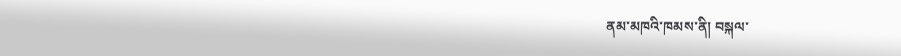ནམ་མཁའི་ཁམས་ནི། བསྐལ་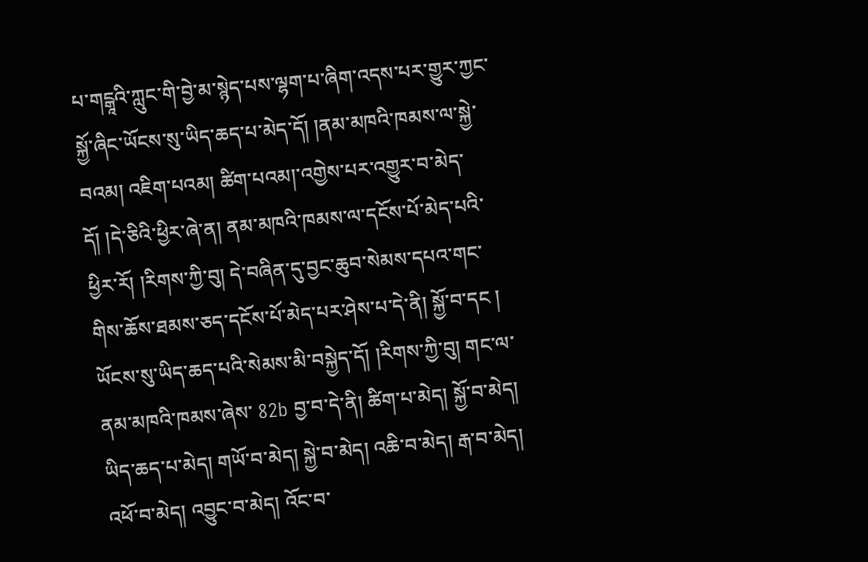པ་གངྒཱའི་ཀླུང་གི་བྱེ་མ་སྙེད་པས་ལྷག་པ་ཞིག་འདས་པར་གྱུར་ཀྱང་སྐྱོ་ཞིང་ཡོངས་སུ་ཡིད་ཆད་པ་མེད་དོ། །ནམ་མཁའི་ཁམས་ལ་སྐྱེ་བའམ། འཇིག་པའམ། ཚིག་པའམ།་འགྱེས་པར་འགྱུར་བ་མེད་དོ། །དེ་ཅིའི་ཕྱིར་ཞེ་ན། ནམ་མཁའི་ཁམས་ལ་དངོས་པོ་མེད་པའི་ཕྱིར་རོ། །རིགས་ཀྱི་བུ། དེ་བཞིན་དུ་བྱང་ཆུབ་སེམས་དཔའ་གང་གིས་ཆོས་ཐམས་ཅད་དངོས་པོ་མེད་པར་ཤེས་པ་དེ་ནི། སྐྱོ་བ་དང ། ཡོངས་སུ་ཡིད་ཆད་པའི་སེམས་མི་བསྐྱེད་དོ། །རིགས་ཀྱི་བུ། གང་ལ་ནམ་མཁའི་ཁམས་ཞེས་ 82b བྱ་བ་དེ་ནི། ཚིག་པ་མེད། སྐྱོ་བ་མེད། ཡིད་ཆད་པ་མེད། གཡོ་བ་མེད། སྐྱེ་བ་མེད། འཆི་བ་མེད། རྒ་བ་མེད། འཕོ་བ་མེད། འབྱུང་བ་མེད། འོང་བ་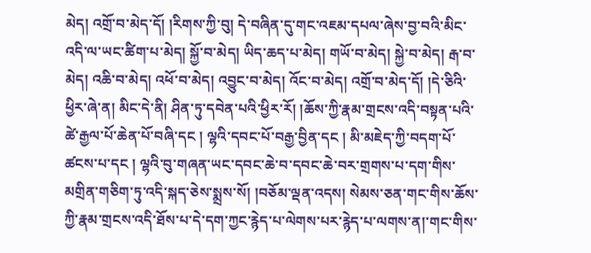མེད། འགྲོ་བ་མེད་དོ། །རིགས་ཀྱི་བུ། དེ་བཞིན་དུ་གང་འཇམ་དཔལ་ཞེས་བྱ་བའི་མིང་འདི་ལ་ཡང་ཚིག་པ་མེད། སྐྱོ་བ་མེད། ཡིད་ཆད་པ་མེད། གཡོ་བ་མེད། སྐྱེ་བ་མེད། རྒ་བ་མེད། འཆི་བ་མེད། འཕོ་བ་མེད། འབྱུང་བ་མེད། འོང་བ་མེད། འགྲོ་བ་མེད་དོ། །དེ་ཅིའི་ཕྱིར་ཞེ་ན། མིང་དེ་ནི། ཤིན་ཏུ་དབེན་པའི་ཕྱིར་རོ། །ཆོས་ཀྱི་རྣམ་གྲངས་འདི་བསྟན་པའི་ཚེ་རྒྱལ་པོ་ཆེན་པོ་བཞི་དང ། ལྷའི་དབང་པོ་བརྒྱ་བྱིན་དང ། མི་མཇེད་ཀྱི་བདག་པོ་ཚངས་པ་དང ། ལྷའི་བུ་གཞན་ཡང་དབང་ཆེ་བ་དབང་ཆེ་བར་གྲགས་པ་དག་གིས་མགྲིན་གཅིག་ཏུ་འདི་སྐད་ཅེས་སྨྲས་སོ། །བཅོམ་ལྡན་འདས། སེམས་ཅན་གང་གིས་ཆོས་ཀྱི་རྣམ་གྲངས་འདི་ཐོས་པ་དེ་དག་ཀྱང་རྙེད་པ་ལེགས་པར་རྙེད་པ་ལགས་ན།་གང་གིས་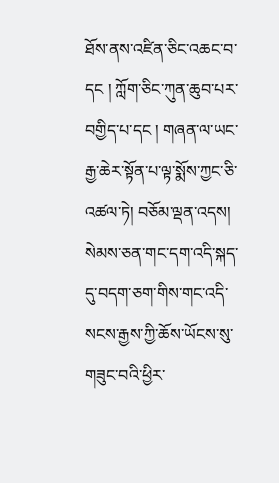ཐོས་ནས་འཛིན་ཅིང་འཆང་བ་དང ། ཀློག་ཅིང་ཀུན་ཆུབ་པར་བགྱིད་པ་དང ། གཞན་ལ་ཡང་རྒྱ་ཆེར་སྟོན་པ་ལྟ་སྨོས་ཀྱང་ཅི་འཚལ་ཏེ། བཅོམ་ལྡན་འདས། སེམས་ཅན་གང་དག་འདི་སྐད་དུ་བདག་ཅག་གིས་གང་འདི་སངས་རྒྱས་ཀྱི་ཆོས་ཡོངས་སུ་གཟུང་བའི་ཕྱིར་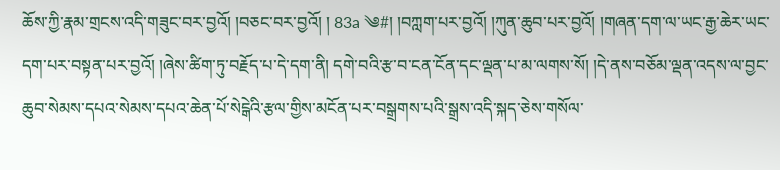ཆོས་ཀྱི་རྣམ་གྲངས་འདི་གཟུང་བར་བྱའོ། །བཅང་བར་བྱའོ། ། 83a ༄#། །བཀླག་པར་བྱའོ། །ཀུན་ཆུབ་པར་བྱའོ། །གཞན་དག་ལ་ཡང་རྒྱ་ཆེར་ཡང་དག་པར་བསྟན་པར་བྱའོ། །ཞེས་ཚིག་ཏུ་བརྗོད་པ་དེ་དག་ནི། དགེ་བའི་རྩ་བ་ངན་ངོན་དང་ལྡན་པ་མ་ལགས་སོ། །དེ་ནས་བཅོམ་ལྡན་འདས་ལ་བྱང་ཆུབ་སེམས་དཔའ་སེམས་དཔའ་ཆེན་པོ་སེངྒེའི་རྩལ་གྱིས་མངོན་པར་བསྒྲགས་པའི་སྒྲས་འདི་སྐད་ཅེས་གསོལ་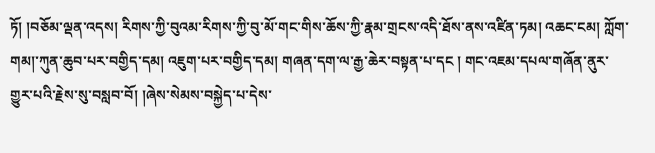ཏོ། །བཅོམ་ལྡན་འདས། རིགས་ཀྱི་བུའམ་རིགས་ཀྱི་བུ་མོ་གང་གིས་ཆོས་ཀྱི་རྣམ་གྲངས་འདི་ཐོས་ནས་འཛིན་ཏམ། འཆང་ངམ། ཀློག་གམ།་ཀུན་ཆུབ་པར་བགྱིད་དམ། འཇུག་པར་བགྱིད་དམ། གཞན་དག་ལ་རྒྱ་ཆེར་བསྟན་པ་དང ། གང་འཇམ་དཔལ་གཞོན་ནུར་གྱུར་པའི་རྗེས་སུ་བསླབ་བོ། །ཞེས་སེམས་བསྐྱེད་པ་དེས་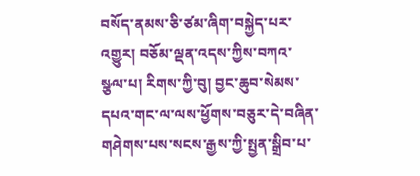བསོད་ནམས་ཅི་ཙམ་ཞིག་བསྐྱེད་པར་འགྱུར། བཅོམ་ལྡན་འདས་ཀྱིས་བཀའ་སྩལ་པ། རིགས་ཀྱི་བུ། བྱང་ཆུབ་སེམས་དཔའ་གང་ལ་ལས་ཕྱོགས་བཅུར་དེ་བཞིན་གཤེགས་པས་སངས་རྒྱས་ཀྱི་སྤྱན་སྒྲིབ་པ་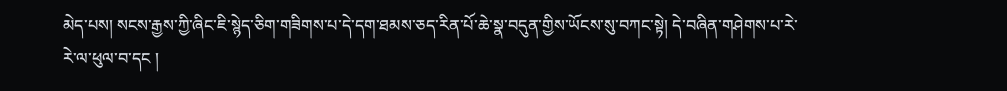མེད་པས། སངས་རྒྱས་ཀྱི་ཞིང་ཇི་སྙེད་ཅིག་གཟིགས་པ་དེ་དག་ཐམས་ཅད་རིན་པོ་ཆེ་སྣ་བདུན་གྱིས་ཡོངས་སུ་བཀང་སྟེ། དེ་བཞིན་གཤེགས་པ་རེ་རེ་ལ་ཕུལ་བ་དང །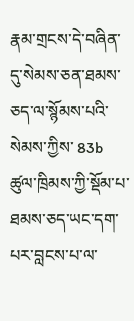རྣམ་གྲངས་དེ་བཞིན་དུ་སེམས་ཅན་ཐམས་ཅད་ལ་སྙོམས་པའི་སེམས་ཀྱིས་ 83b ཚུལ་ཁྲིམས་ཀྱི་སྡོམ་པ་ཐམས་ཅད་ཡང་དག་པར་བླངས་པ་ལ་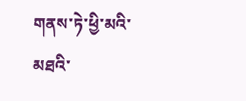གནས་ཏེ་ཕྱི་མའི་མཐའི་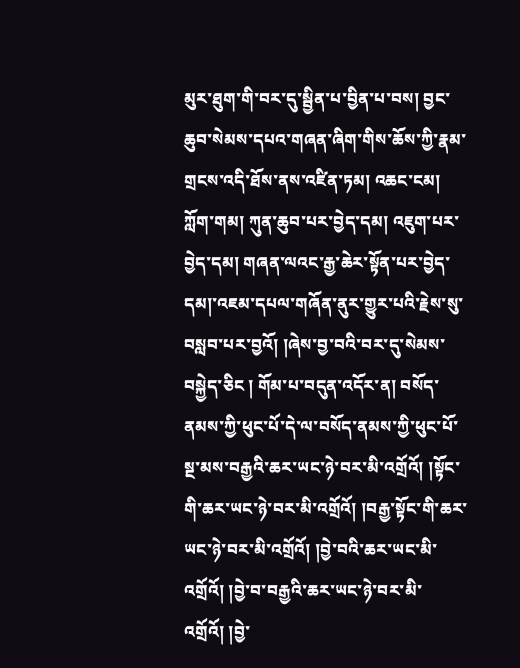མུར་ཐུག་གི་བར་དུ་སྦྱིན་པ་བྱིན་པ་བས། བྱང་ཆུབ་སེམས་དཔའ་གཞན་ཞིག་གིས་ཆོས་ཀྱི་རྣམ་གྲངས་འདི་ཐོས་ནས་འཛིན་ཏམ། འཆང་ངམ། ཀློག་གམ། ཀུན་ཆུབ་པར་བྱེད་དམ། འཇུག་པར་བྱེད་དམ། གཞན་ལའང་རྒྱ་ཆེར་སྟོན་པར་བྱེད་དམ།་འཇམ་དཔལ་གཞོན་ནུར་གྱུར་པའི་རྗེས་སུ་བསླབ་པར་བྱའོ། །ཞེས་བྱ་བའི་བར་དུ་སེམས་བསྐྱེད་ཅིང ། གོམ་པ་བདུན་འདོར་ན། བསོད་ནམས་ཀྱི་ཕུང་པོ་དེ་ལ་བསོད་ནམས་ཀྱི་ཕུང་པོ་སྔ་མས་བརྒྱའི་ཆར་ཡང་ཉེ་བར་མི་འགྲོའོ། །སྟོང་གི་ཆར་ཡང་ཉེ་བར་མི་འགྲོའོ། །བརྒྱ་སྟོང་གི་ཆར་ཡང་ཉེ་བར་མི་འགྲོའོ། །བྱེ་བའི་ཆར་ཡང་མི་འགྲོའོ། །བྱེ་བ་བརྒྱའི་ཆར་ཡང་ཉེ་བར་མི་འགྲོའོ། །བྱེ་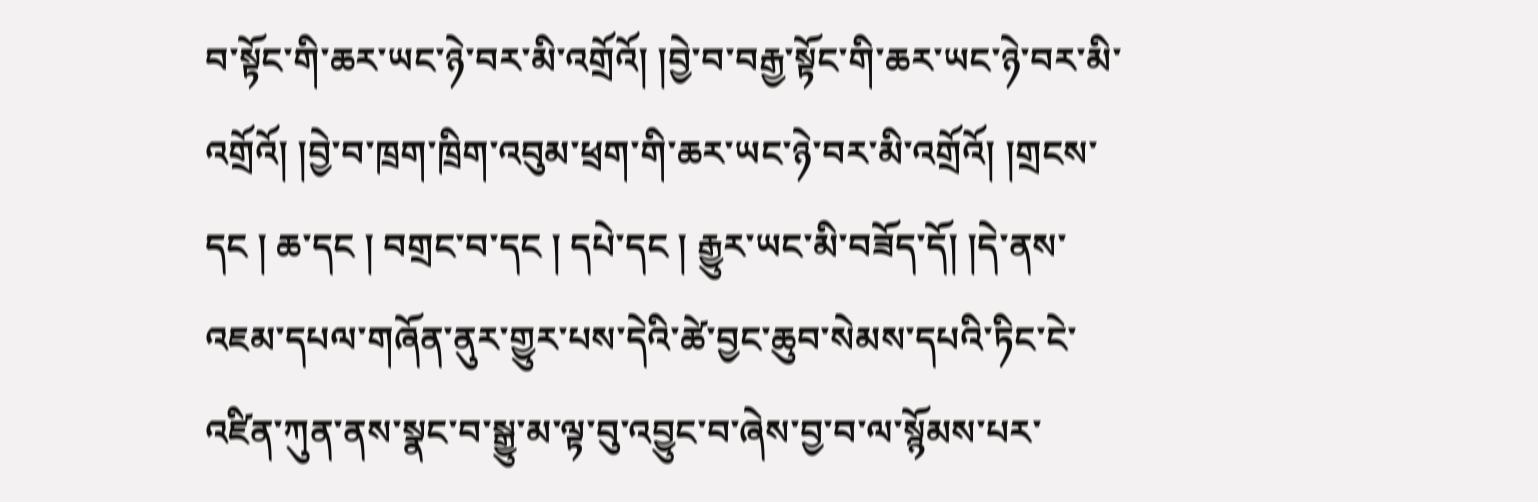བ་སྟོང་གི་ཆར་ཡང་ཉེ་བར་མི་འགྲོའོ། །བྱེ་བ་བརྒྱ་སྟོང་གི་ཆར་ཡང་ཉེ་བར་མི་འགྲོའོ། །བྱེ་བ་ཁྲག་ཁྲིག་འབུམ་ཕྲག་གི་ཆར་ཡང་ཉེ་བར་མི་འགྲོའོ། །གྲངས་དང ། ཆ་དང ། བགྲང་བ་དང ། དཔེ་དང ། རྒྱུར་ཡང་མི་བཟོད་དོ། །དེ་ནས་འཇམ་དཔལ་གཞོན་ནུར་གྱུར་པས་དེའི་ཚེ་བྱང་ཆུབ་སེམས་དཔའི་ཏིང་ངེ་འཛིན་ཀུན་ནས་སྣང་བ་སྒྱུ་མ་ལྟ་བུ་འབྱུང་བ་ཞེས་བྱ་བ་ལ་སྙོམས་པར་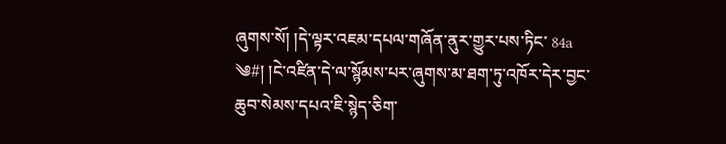ཞུགས་སོ། །དེ་ལྟར་འཇམ་དཔལ་གཞོན་ནུར་གྱུར་པས་ཏིང་ 84a ༄#། །ངེ་འཛིན་དེ་ལ་སྙོམས་པར་ཞུགས་མ་ཐག་ཏུ་འཁོར་དེར་བྱང་ཆུབ་སེམས་དཔའ་ཇི་སྙེད་ཅིག་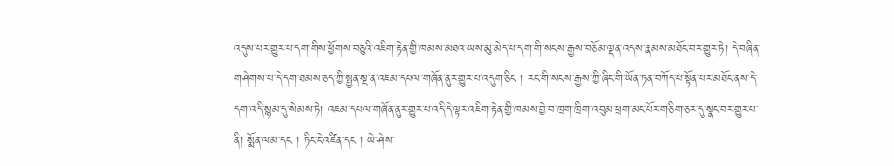འདུས་པར་གྱུར་པ་དག་གིས་ཕྱོགས་བཅུའི་འཇིག་རྟེན་གྱི་ཁམས་མཐའ་ཡས་མུ་མེད་པ་དག་གི་སངས་རྒྱས་བཅོམ་ལྡན་འདས་རྣམས་མཐོང་བར་གྱུར་ཏེ། དེ་བཞིན་གཤེགས་པ་དེ་དག་ཐམས་ཅད་ཀྱི་སྤྱན་སྔ་ན་འཇམ་དཔལ་གཞོན་ནུར་གྱུར་པ་འདུག་ཅིང ། རང་གི་སངས་རྒྱས་ཀྱི་ཞིང་གི་ཡོན་ཏན་བཀོད་པ་སྟོན་པར་མཐོང་ནས་དེ་དག་འདི་སྙམ་དུ་སེམས་ཏེ། འཇམ་དཔལ་གཞོན་ནུར་གྱུར་པ་འདི་དེ་ལྟར་འཇིག་རྟེན་གྱི་ཁམས་བྱེ་བ་ཁྲག་ཁྲིག་འབུམ་ཕྲག་མང་པོར་གཅིག་ཅར་དུ་སྣང་བར་གྱུར་པ་ནི། སྨོན་ལམ་དང ། ཏིང་ངེ་འཛིན་དང ། ཡེ་ཤེས་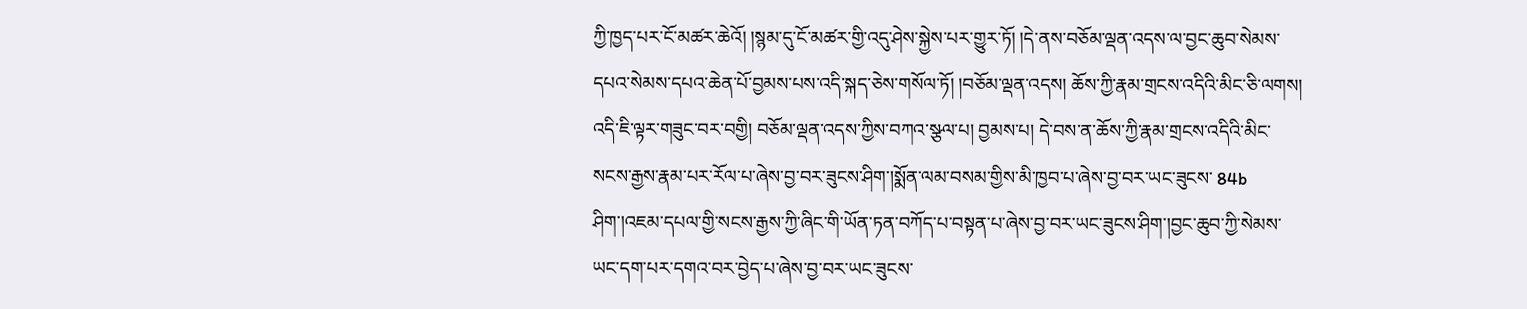ཀྱི་ཁྱད་པར་ངོ་མཚར་ཆེའོ། །སྙམ་དུ་ངོ་མཚར་གྱི་འདུ་ཤེས་སྐྱེས་པར་གྱུར་ཏོ། །དེ་ནས་བཅོམ་ལྡན་འདས་ལ་བྱང་ཆུབ་སེམས་དཔའ་སེམས་དཔའ་ཆེན་པོ་བྱམས་པས་འདི་སྐད་ཅེས་གསོལ་ཏོ། །བཅོམ་ལྡན་འདས། ཆོས་ཀྱི་རྣམ་གྲངས་འདིའི་མིང་ཅི་ལགས། འདི་ཇི་ལྟར་གཟུང་བར་བགྱི། བཅོམ་ལྡན་འདས་ཀྱིས་བཀའ་སྩལ་པ། བྱམས་པ། དེ་བས་ན་ཆོས་ཀྱི་རྣམ་གྲངས་འདིའི་མིང་སངས་རྒྱས་རྣམ་པར་རོལ་པ་ཞེས་བྱ་བར་ཟུངས་ཤིག་།སྨོན་ལམ་བསམ་གྱིས་མི་ཁྱབ་པ་ཞེས་བྱ་བར་ཡང་ཟུངས་ 84b ཤིག་།འཇམ་དཔལ་གྱི་སངས་རྒྱས་ཀྱི་ཞིང་གི་ཡོན་ཏན་བཀོད་པ་བསྟན་པ་ཞེས་བྱ་བར་ཡང་ཟུངས་ཤིག་།བྱང་ཆུབ་ཀྱི་སེམས་ཡང་དག་པར་དགའ་བར་བྱེད་པ་ཞེས་བྱ་བར་ཡང་ཟུངས་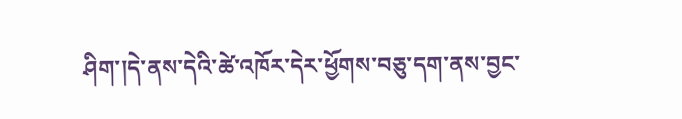ཤིག་།དེ་ནས་དེའི་ཚེ་འཁོར་དེར་ཕྱོགས་བཅུ་དག་ནས་བྱང་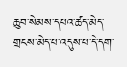ཆུབ་སེམས་དཔའ་ཚད་མེད་གྲངས་མེད་པ་འདུས་པ་དེ་དག་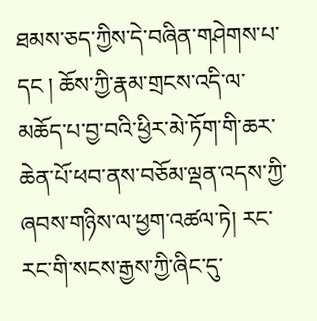ཐམས་ཅད་ཀྱིས་དེ་བཞིན་གཤེགས་པ་དང ། ཆོས་ཀྱི་རྣམ་གྲངས་འདི་ལ་མཆོད་པ་བྱ་བའི་ཕྱིར་མེ་ཏོག་གི་ཆར་ཆེན་པོ་ཕབ་ནས་བཅོམ་ལྡན་འདས་ཀྱི་ཞབས་གཉིས་ལ་ཕྱག་འཚལ་ཏེ། རང་རང་གི་སངས་རྒྱས་ཀྱི་ཞིང་དུ་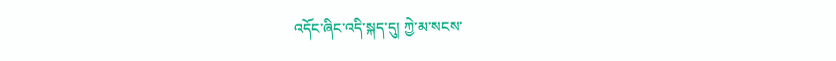འདོང་ཞིང་འདི་སྐད་དུ། ཀྱེ་མ་སངས་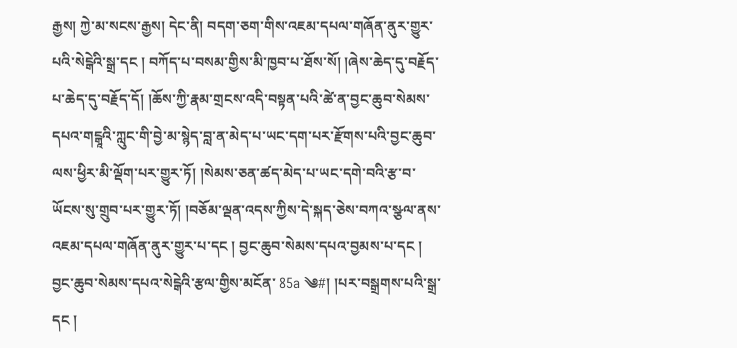རྒྱས། ཀྱེ་མ་སངས་རྒྱས། དེང་ནི། བདག་ཅག་གིས་འཇམ་དཔལ་གཞོན་ནུར་གྱུར་པའི་སེངྒེའི་སྒྲ་དང ། བཀོད་པ་བསམ་གྱིས་མི་ཁྱབ་པ་ཐོས་སོ། །ཞེས་ཆེད་དུ་བརྗོད་པ་ཆེད་དུ་བརྗོད་དོ། །ཆོས་ཀྱི་རྣམ་གྲངས་འདི་བསྟན་པའི་ཚེ་ན་བྱང་ཆུབ་སེམས་དཔའ་གངྒཱའི་ཀླུང་གི་བྱེ་མ་སྙེད་བླ་ན་མེད་པ་ཡང་དག་པར་རྫོགས་པའི་བྱང་ཆུབ་ལས་ཕྱིར་མི་ལྡོག་པར་གྱུར་ཏོ། །སེམས་ཅན་ཚད་མེད་པ་ཡང་དགེ་བའི་རྩ་བ་ཡོངས་སུ་གྲུབ་པར་གྱུར་ཏོ། །བཅོམ་ལྡན་འདས་ཀྱིས་དེ་སྐད་ཅེས་བཀའ་སྩལ་ནས་འཇམ་དཔལ་གཞོན་ནུར་གྱུར་པ་དང ། བྱང་ཆུབ་སེམས་དཔའ་བྱམས་པ་དང ། བྱང་ཆུབ་སེམས་དཔའ་སེངྒེའི་རྩལ་གྱིས་མངོན་ 85a ༄#། །པར་བསྒྲགས་པའི་སྒྲ་དང །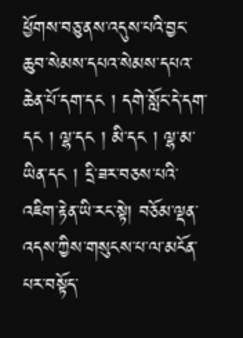ཕྱོགས་བཅུ་ནས་འདུས་པའི་བྱང་ཆུབ་སེམས་དཔའ་སེམས་དཔའ་ཆེན་པོ་དག་དང ། དགེ་སློང་དེ་དག་དང ། ལྷ་དང ། མི་དང ། ལྷ་མ་ཡིན་དང ། དྲི་ཟར་བཅས་པའི་འཇིག་རྟེན་ཡི་རང་སྟེ། བཅོམ་ལྡན་འདས་ཀྱིས་གསུངས་པ་ལ་མངོན་པར་བསྟོད་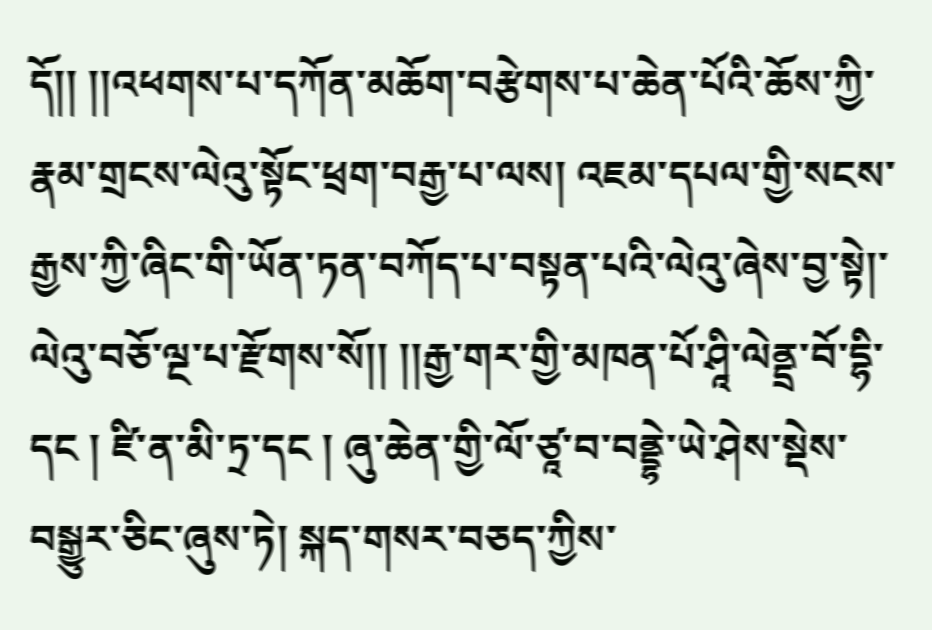དོ།། །།འཕགས་པ་དཀོན་མཆོག་བརྩེགས་པ་ཆེན་པོའི་ཆོས་ཀྱི་རྣམ་གྲངས་ལེའུ་སྟོང་ཕྲག་བརྒྱ་པ་ལས། འཇམ་དཔལ་གྱི་སངས་རྒྱས་ཀྱི་ཞིང་གི་ཡོན་ཏན་བཀོད་པ་བསྟན་པའི་ལེའུ་ཞེས་བྱ་སྟེ།་ལེའུ་བཅོ་ལྔ་པ་རྫོགས་སོ།། །།རྒྱ་གར་གྱི་མཁན་པོ་ཤཱི་ལེནྡྲ་བོ་དྷི་དང ། ཛི་ན་མི་ཏྲ་དང ། ཞུ་ཆེན་གྱི་ལོ་ཙཱ་བ་བནྡྷེ་ཡེ་ཤེས་སྡེས་བསྒྱུར་ཅིང་ཞུས་ཏེ། སྐད་གསར་བཅད་ཀྱིས་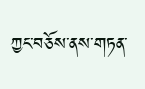ཀྱང་བཅོས་ནས་གཏན་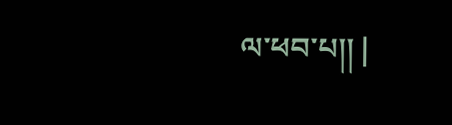ལ་ཕབ་པ།། |